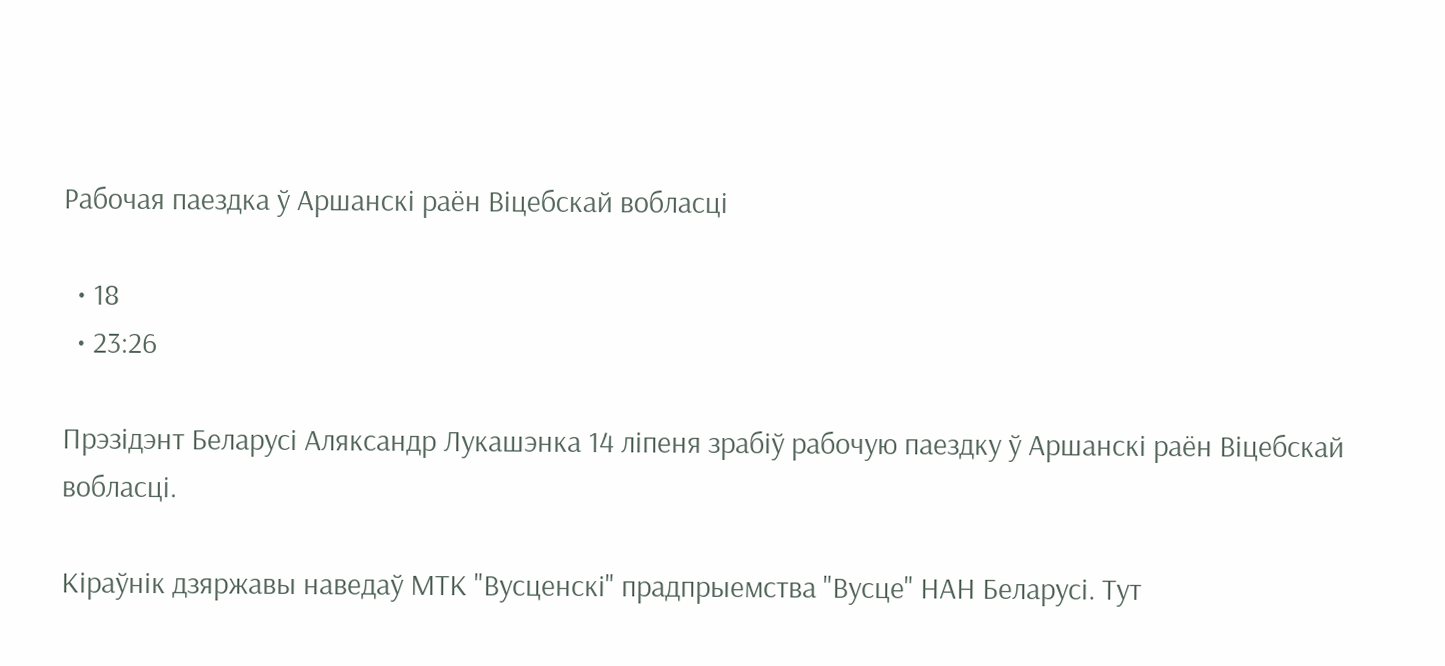Рабочая паездка ў Аршанскі раён Віцебскай вобласці

  • 18
  • 23:26

Прэзідэнт Беларусі Аляксандр Лукашэнка 14 ліпеня зрабіў рабочую паездку ў Аршанскі раён Віцебскай вобласці.

Кіраўнік дзяржавы наведаў МТК "Вусценскі" прадпрыемства "Вусце" НАН Беларусі. Тут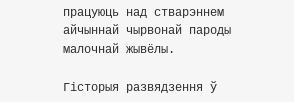працуюць над стварэннем айчыннай чырвонай пароды малочнай жывёлы.

Гісторыя развядзення ў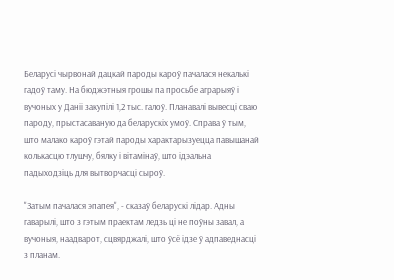Беларусі чырвонай дацкай пароды кароў пачалася некалькі гадоў таму. На бюджэтныя грошы па просьбе аграрыяў і вучоных у Даніі закупілі 1,2 тыс. галоў. Планавалі вывесці сваю пароду, прыстасаваную да беларускіх умоў. Справа ў тым, што малако кароў гэтай пароды характарызуецца павышанай колькасцю тлушчу, бялку і вітамінаў, што ідэальна падыходзіць для вытворчасці сыроў.

"Затым пачалася эпапея", - сказаў беларускі лідар. Адны гаварылі, што з гэтым праектам ледзь ці не поўны завал, а вучоныя, наадварот, сцвярджалі, што ўсё ідзе ў адпаведнасці з планам.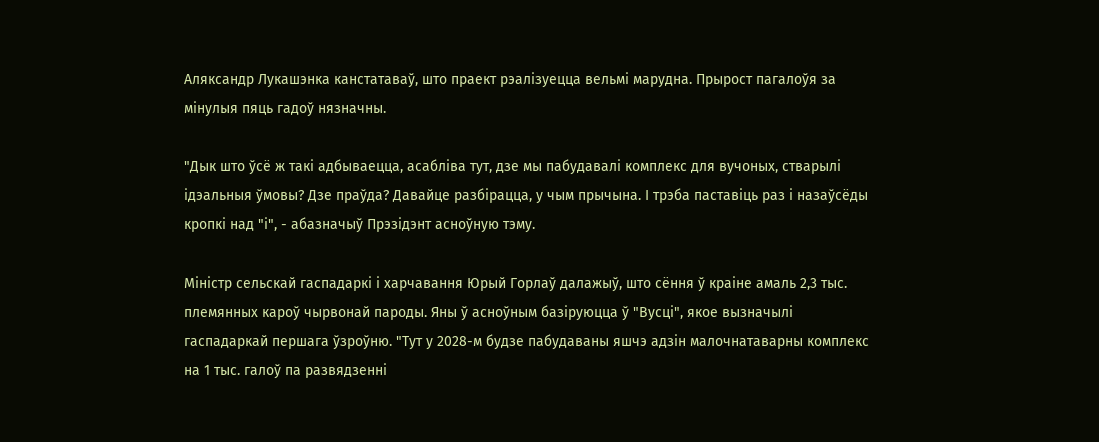Аляксандр Лукашэнка канстатаваў, што праект рэалізуецца вельмі марудна. Прырост пагалоўя за мінулыя пяць гадоў нязначны.

"Дык што ўсё ж такі адбываецца, асабліва тут, дзе мы пабудавалі комплекс для вучоных, стварылі ідэальныя ўмовы? Дзе праўда? Давайце разбірацца, у чым прычына. І трэба паставіць раз і назаўсёды кропкі над "i", - абазначыў Прэзідэнт асноўную тэму.

Міністр сельскай гаспадаркі і харчавання Юрый Горлаў далажыў, што сёння ў краіне амаль 2,3 тыс. племянных кароў чырвонай пароды. Яны ў асноўным базіруюцца ў "Вусці", якое вызначылі гаспадаркай першага ўзроўню. "Тут у 2028-м будзе пабудаваны яшчэ адзін малочнатаварны комплекс на 1 тыс. галоў па развядзенні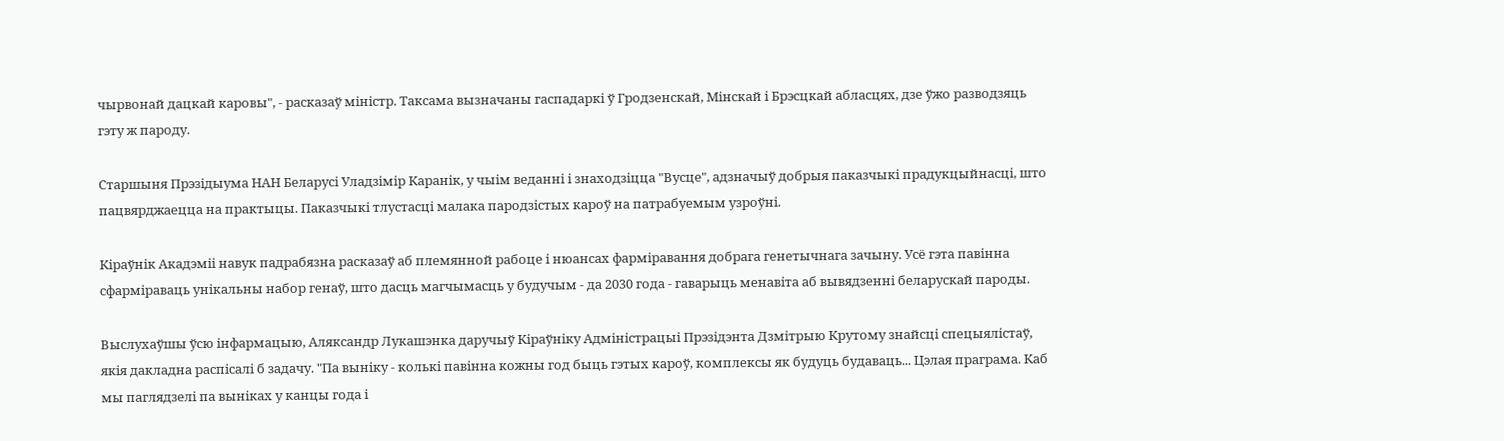чырвонай дацкай каровы", - расказаў міністр. Таксама вызначаны гаспадаркі ў Гродзенскай, Мінскай і Брэсцкай абласцях, дзе ўжо разводзяць гэту ж пароду.

Старшыня Прэзідыума НАН Беларусі Уладзімір Каранік, у чыім веданні і знаходзіцца "Вусце", адзначыў добрыя паказчыкі прадукцыйнасці, што пацвярджаецца на практыцы. Паказчыкі тлустасці малака пародзістых кароў на патрабуемым узроўні.

Кіраўнік Акадэміі навук падрабязна расказаў аб племянной рабоце і нюансах фарміравання добрага генетычнага зачыну. Усё гэта павінна сфарміраваць унікальны набор генаў, што дасць магчымасць у будучым - да 2030 года - гаварыць менавіта аб вывядзенні беларускай пароды.

Выслухаўшы ўсю інфармацыю, Аляксандр Лукашэнка даручыў Кіраўніку Адміністрацыі Прэзідэнта Дзмітрыю Крутому знайсці спецыялістаў, якія дакладна распісалі б задачу. "Па выніку - колькі павінна кожны год быць гэтых кароў, комплексы як будуць будаваць... Цэлая праграма. Каб мы паглядзелі па выніках у канцы года і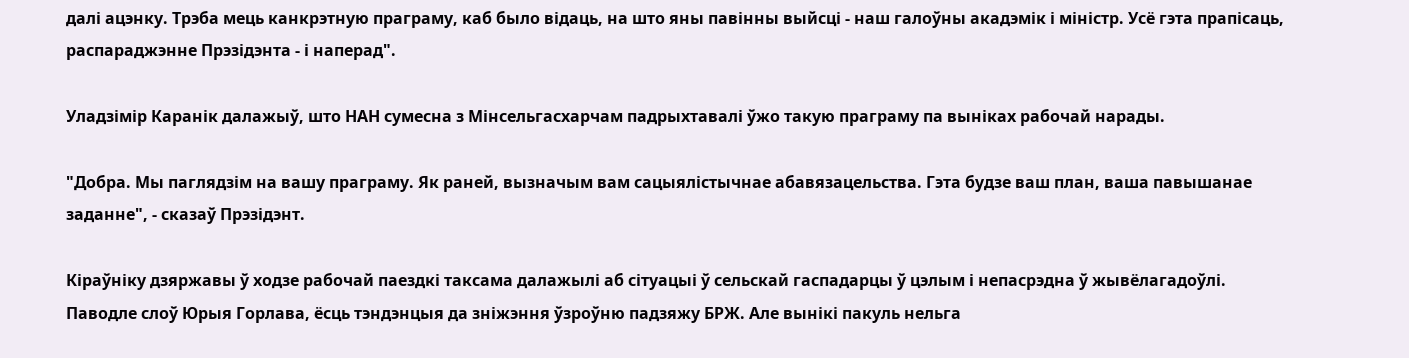далі ацэнку. Трэба мець канкрэтную праграму, каб было відаць, на што яны павінны выйсці - наш галоўны акадэмік і міністр. Усё гэта прапісаць, распараджэнне Прэзідэнта - і наперад".

Уладзімір Каранік далажыў, што НАН сумесна з Мінсельгасхарчам падрыхтавалі ўжо такую праграму па выніках рабочай нарады.

"Добра. Мы паглядзім на вашу праграму. Як раней, вызначым вам сацыялістычнае абавязацельства. Гэта будзе ваш план, ваша павышанае заданне", - сказаў Прэзідэнт.

Кіраўніку дзяржавы ў ходзе рабочай паездкі таксама далажылі аб сітуацыі ў сельскай гаспадарцы ў цэлым і непасрэдна ў жывёлагадоўлі. Паводле слоў Юрыя Горлава, ёсць тэндэнцыя да зніжэння ўзроўню падзяжу БРЖ. Але вынікі пакуль нельга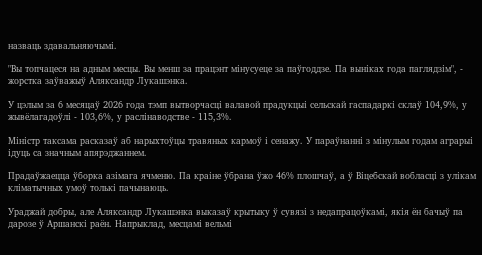назваць здавальняючымі.

"Вы топчацеся на адным месцы. Вы менш за працэнт мінусуеце за паўгоддзе. Па выніках года паглядзім", - жорстка заўважыў Аляксандр Лукашэнка.

У цэлым за 6 месяцаў 2026 года тэмп вытворчасці валавой прадукцыі сельскай гаспадаркі склаў 104,9%, у жывёлагадоўлі - 103,6%, у раслінаводстве - 115,3%.

Міністр таксама расказаў аб нарыхтоўцы травяных кармоў і сенажу. У параўнанні з мінулым годам аграрыі ідуць са значным апярэджаннем.

Прадаўжаецца ўборка азімага ячменю. Па краіне ўбрана ўжо 46% плошчаў, а ў Віцебскай вобласці з улікам кліматычных умоў толькі пачынаюць.

Ураджай добры, але Аляксандр Лукашэнка выказаў крытыку ў сувязі з недапрацоўкамі, якія ён бачыў па дарозе ў Аршанскі раён. Напрыклад, месцамі вельмі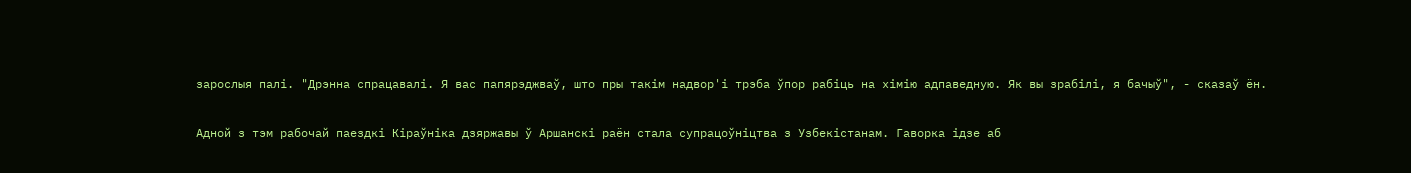зарослыя палі. "Дрэнна спрацавалі. Я вас папярэджваў, што пры такім надвор'і трэба ўпор рабіць на хімію адпаведную. Як вы зрабілі, я бачыў", - сказаў ён.

Адной з тэм рабочай паездкі Кіраўніка дзяржавы ў Аршанскі раён стала супрацоўніцтва з Узбекістанам. Гаворка ідзе аб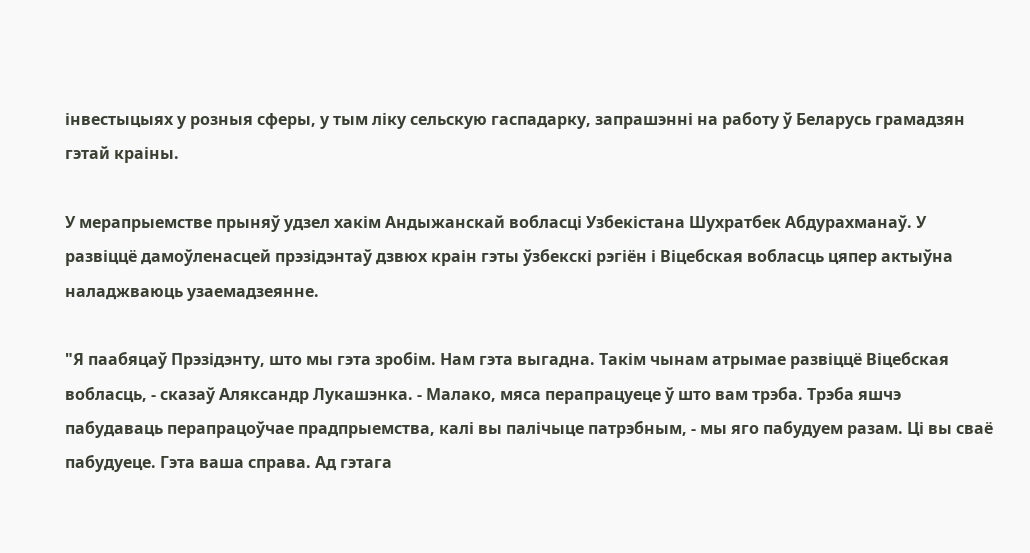інвестыцыях у розныя сферы, у тым ліку сельскую гаспадарку, запрашэнні на работу ў Беларусь грамадзян гэтай краіны.

У мерапрыемстве прыняў удзел хакім Андыжанскай вобласці Узбекістана Шухратбек Абдурахманаў. У развіццё дамоўленасцей прэзідэнтаў дзвюх краін гэты ўзбекскі рэгіён і Віцебская вобласць цяпер актыўна наладжваюць узаемадзеянне.

"Я паабяцаў Прэзідэнту, што мы гэта зробім. Нам гэта выгадна. Такім чынам атрымае развіццё Віцебская вобласць, - сказаў Аляксандр Лукашэнка. - Малако, мяса перапрацуеце ў што вам трэба. Трэба яшчэ пабудаваць перапрацоўчае прадпрыемства, калі вы палічыце патрэбным, - мы яго пабудуем разам. Ці вы сваё пабудуеце. Гэта ваша справа. Ад гэтага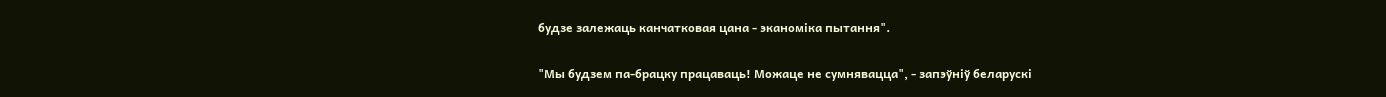будзе залежаць канчатковая цана - эканоміка пытання".

"Мы будзем па-брацку працаваць! Можаце не сумнявацца", - запэўніў беларускі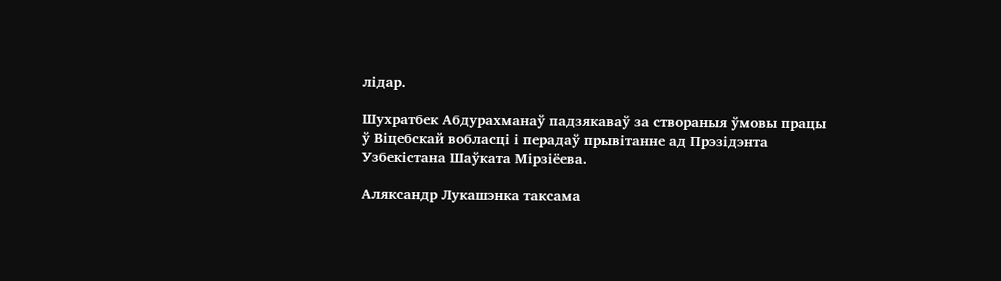лідар.

Шухратбек Абдурахманаў падзякаваў за створаныя ўмовы працы ў Віцебскай вобласці і перадаў прывітанне ад Прэзідэнта Узбекістана Шаўката Мірзіёева.

Аляксандр Лукашэнка таксама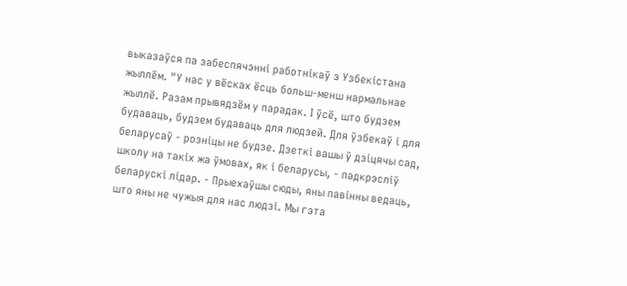выказаўся па забеспячэнні работнікаў з Узбекістана жыллём. "У нас у вёсках ёсць больш-менш нармальнае жыллё. Разам прывядзём у парадак. І ўсё, што будзем будаваць, будзем будаваць для людзей. Для ўзбекаў і для беларусаў - розніцы не будзе. Дзеткі вашы ў дзіцячы сад, школу на такіх жа ўмовах, як і беларусы, - падкрэсліў беларускі лідар. - Прыехаўшы сюды, яны павінны ведаць, што яны не чужыя для нас людзі. Мы гэта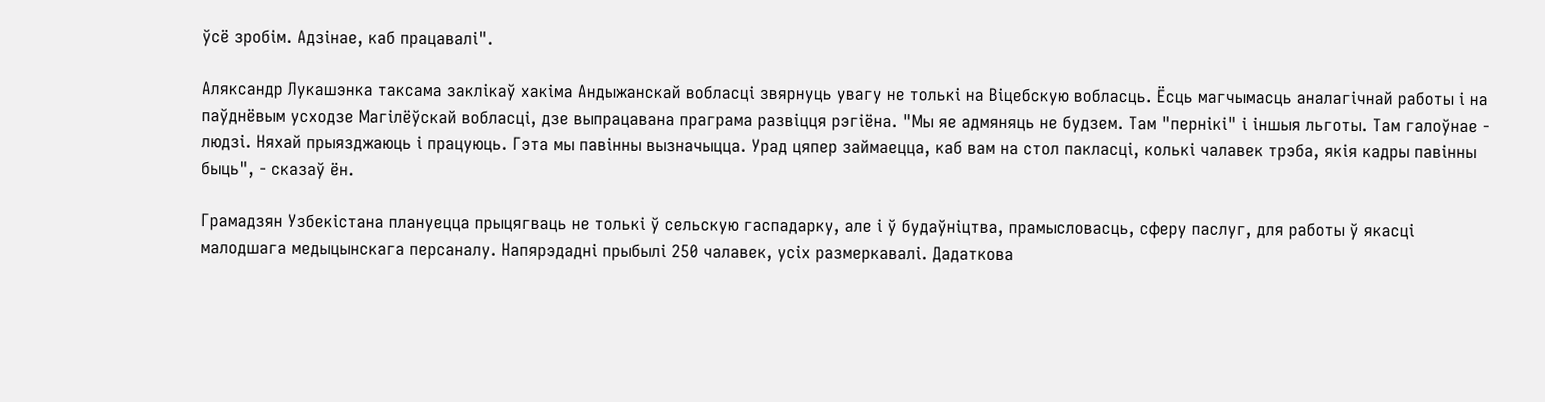ўсё зробім. Адзінае, каб працавалі".

Аляксандр Лукашэнка таксама заклікаў хакіма Андыжанскай вобласці звярнуць увагу не толькі на Віцебскую вобласць. Ёсць магчымасць аналагічнай работы і на паўднёвым усходзе Магілёўскай вобласці, дзе выпрацавана праграма развіцця рэгіёна. "Мы яе адмяняць не будзем. Там "пернікі" і іншыя льготы. Там галоўнае - людзі. Няхай прыязджаюць і працуюць. Гэта мы павінны вызначыцца. Урад цяпер займаецца, каб вам на стол пакласці, колькі чалавек трэба, якія кадры павінны быць", - сказаў ён.

Грамадзян Узбекістана плануецца прыцягваць не толькі ў сельскую гаспадарку, але і ў будаўніцтва, прамысловасць, сферу паслуг, для работы ў якасці малодшага медыцынскага персаналу. Напярэдадні прыбылі 250 чалавек, усіх размеркавалі. Дадаткова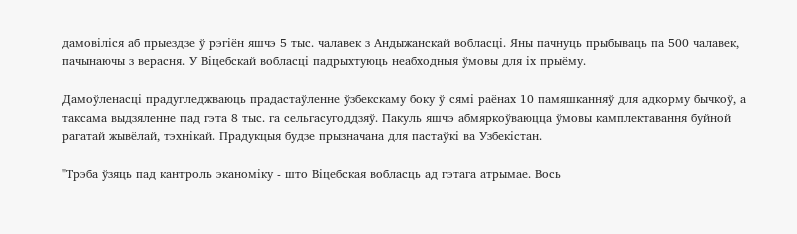дамовіліся аб прыездзе ў рэгіён яшчэ 5 тыс. чалавек з Андыжанскай вобласці. Яны пачнуць прыбываць па 500 чалавек, пачынаючы з верасня. У Віцебскай вобласці падрыхтуюць неабходныя ўмовы для іх прыёму.

Дамоўленасці прадугледжваюць прадастаўленне ўзбекскаму боку ў сямі раёнах 10 памяшканняў для адкорму бычкоў, а таксама выдзяленне пад гэта 8 тыс. га сельгасугоддзяў. Пакуль яшчэ абмяркоўваюцца ўмовы камплектавання буйной рагатай жывёлай, тэхнікай. Прадукцыя будзе прызначана для пастаўкі ва Узбекістан.

"Трэба ўзяць пад кантроль эканоміку - што Віцебская вобласць ад гэтага атрымае. Вось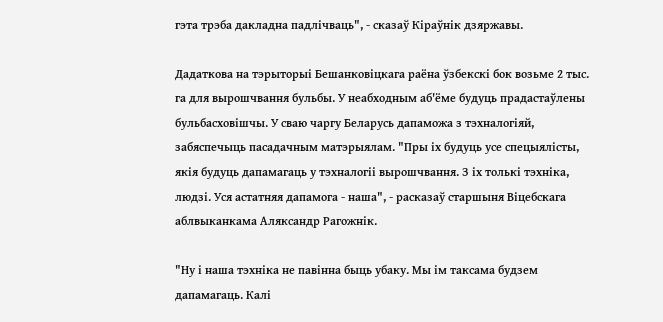гэта трэба дакладна падлічваць", - сказаў Кіраўнік дзяржавы.

Дадаткова на тэрыторыі Бешанковіцкага раёна ўзбекскі бок возьме 2 тыс. га для вырошчвання бульбы. У неабходным аб'ёме будуць прадастаўлены бульбасховішчы. У сваю чаргу Беларусь дапаможа з тэхналогіяй, забяспечыць пасадачным матэрыялам. "Пры іх будуць усе спецыялісты, якія будуць дапамагаць у тэхналогіі вырошчвання. З іх толькі тэхніка, людзі. Уся астатняя дапамога - наша", - расказаў старшыня Віцебскага аблвыканкама Аляксандр Рагожнік.

"Ну і наша тэхніка не павінна быць убаку. Мы ім таксама будзем дапамагаць. Калі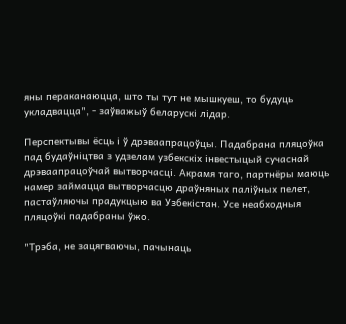яны пераканаюцца, што ты тут не мышкуеш, то будуць укладвацца", - заўважыў беларускі лідар.

Перспектывы ёсць і ў дрэваапрацоўцы. Падабрана пляцоўка пад будаўніцтва з удзелам узбекскіх інвестыцый сучаснай дрэваапрацоўчай вытворчасці. Акрамя таго, партнёры маюць намер займацца вытворчасцю драўняных паліўных пелет, пастаўляючы прадукцыю ва Узбекістан. Усе неабходныя пляцоўкі падабраны ўжо.

"Трэба, не зацягваючы, пачынаць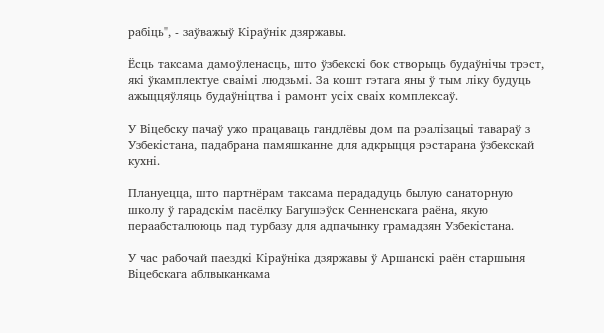рабіць", - заўважыў Кіраўнік дзяржавы.

Ёсць таксама дамоўленасць, што ўзбекскі бок створыць будаўнічы трэст, які ўкамплектуе сваімі людзьмі. За кошт гэтага яны ў тым ліку будуць ажыццяўляць будаўніцтва і рамонт усіх сваіх комплексаў.

У Віцебску пачаў ужо працаваць гандлёвы дом па рэалізацыі тавараў з Узбекістана, падабрана памяшканне для адкрыцця рэстарана ўзбекскай кухні.

Плануецца, што партнёрам таксама перададуць былую санаторную школу ў гарадскім пасёлку Багушэўск Сенненскага раёна, якую пераабсталююць пад турбазу для адпачынку грамадзян Узбекістана.

У час рабочай паездкі Кіраўніка дзяржавы ў Аршанскі раён старшыня Віцебскага аблвыканкама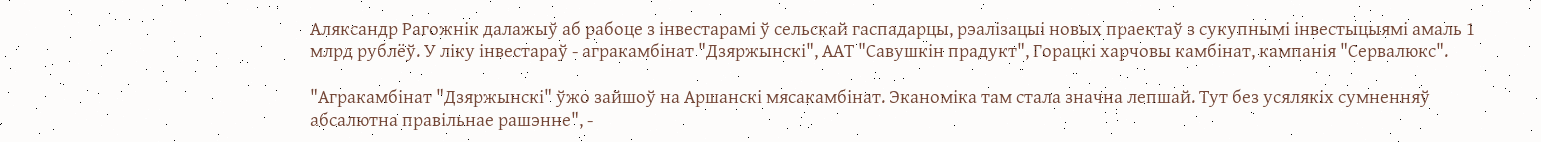Аляксандр Рагожнік далажыў аб рабоце з інвестарамі ў сельскай гаспадарцы, рэалізацыі новых праектаў з сукупнымі інвестыцыямі амаль 1 млрд рублёў. У ліку інвестараў - агракамбінат "Дзяржынскі", ААТ "Савушкін прадукт", Горацкі харчовы камбінат, кампанія "Сервалюкс".

"Агракамбінат "Дзяржынскі" ўжо зайшоў на Аршанскі мясакамбінат. Эканоміка там стала значна лепшай. Тут без усялякіх сумненняў абсалютна правільнае рашэнне", -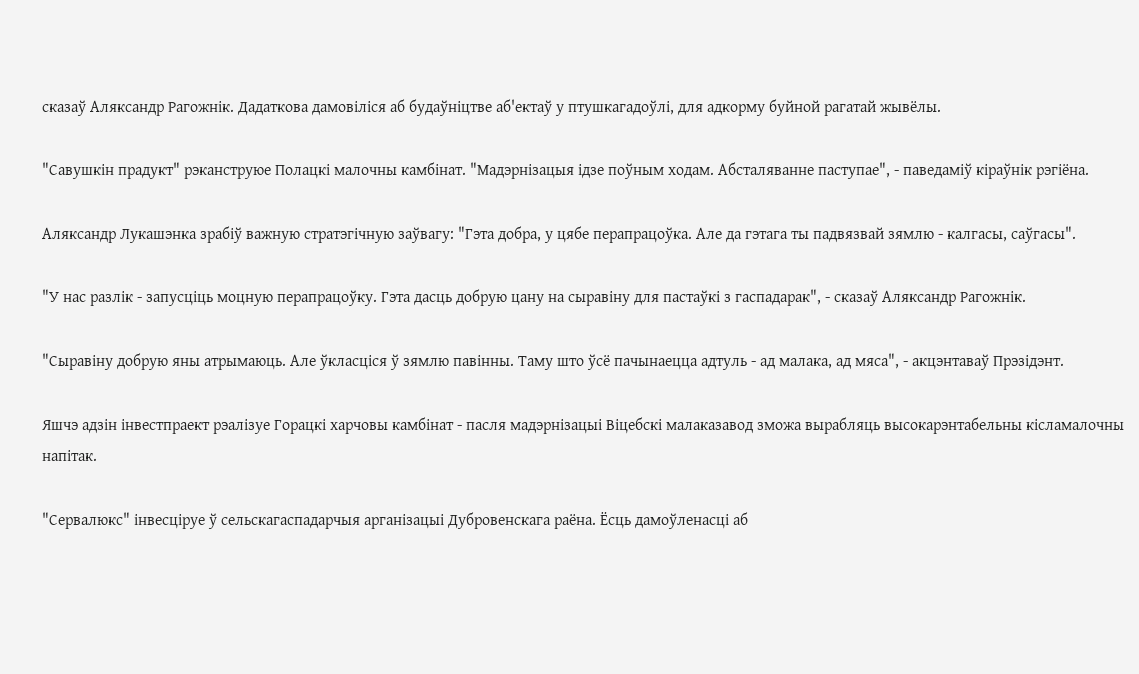сказаў Аляксандр Рагожнік. Дадаткова дамовіліся аб будаўніцтве аб'ектаў у птушкагадоўлі, для адкорму буйной рагатай жывёлы.

"Савушкін прадукт" рэканструюе Полацкі малочны камбінат. "Мадэрнізацыя ідзе поўным ходам. Абсталяванне паступае", - паведаміў кіраўнік рэгіёна.

Аляксандр Лукашэнка зрабіў важную стратэгічную заўвагу: "Гэта добра, у цябе перапрацоўка. Але да гэтага ты падвязвай зямлю - калгасы, саўгасы".

"У нас разлік - запусціць моцную перапрацоўку. Гэта дасць добрую цану на сыравіну для пастаўкі з гаспадарак", - сказаў Аляксандр Рагожнік.

"Сыравіну добрую яны атрымаюць. Але ўкласціся ў зямлю павінны. Таму што ўсё пачынаецца адтуль - ад малака, ад мяса", - акцэнтаваў Прэзідэнт.

Яшчэ адзін інвестпраект рэалізуе Горацкі харчовы камбінат - пасля мадэрнізацыі Віцебскі малаказавод зможа вырабляць высокарэнтабельны кісламалочны напітак.

"Сервалюкс" інвесціруе ў сельскагаспадарчыя арганізацыі Дубровенскага раёна. Ёсць дамоўленасці аб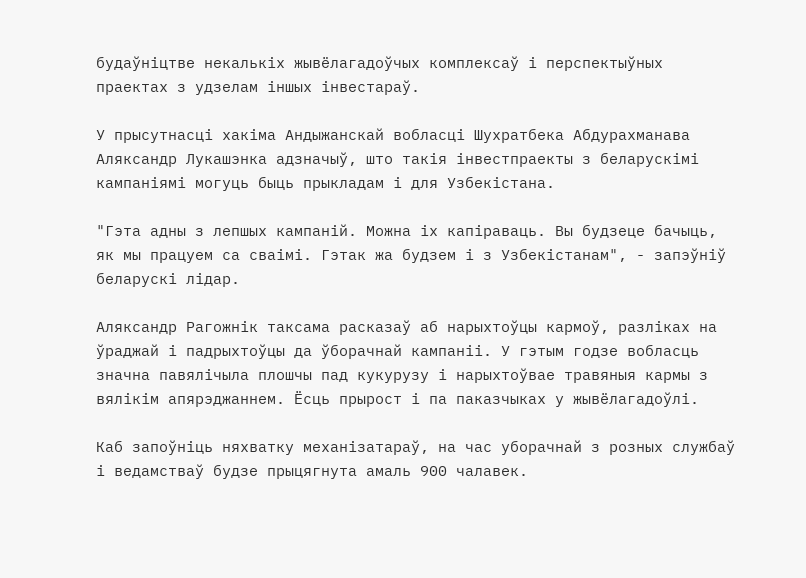будаўніцтве некалькіх жывёлагадоўчых комплексаў і перспектыўных праектах з удзелам іншых інвестараў.

У прысутнасці хакіма Андыжанскай вобласці Шухратбека Абдурахманава Аляксандр Лукашэнка адзначыў, што такія інвестпраекты з беларускімі кампаніямі могуць быць прыкладам і для Узбекістана.

"Гэта адны з лепшых кампаній. Можна іх капіраваць. Вы будзеце бачыць, як мы працуем са сваімі. Гэтак жа будзем і з Узбекістанам", - запэўніў беларускі лідар.

Аляксандр Рагожнік таксама расказаў аб нарыхтоўцы кармоў, разліках на ўраджай і падрыхтоўцы да ўборачнай кампаніі. У гэтым годзе вобласць значна павялічыла плошчы пад кукурузу і нарыхтоўвае травяныя кармы з вялікім апярэджаннем. Ёсць прырост і па паказчыках у жывёлагадоўлі.

Каб запоўніць няхватку механізатараў, на час уборачнай з розных службаў і ведамстваў будзе прыцягнута амаль 900 чалавек.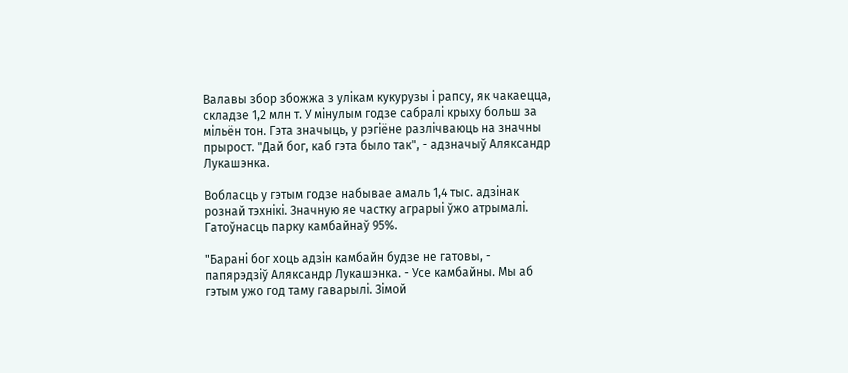Валавы збор збожжа з улікам кукурузы і рапсу, як чакаецца, складзе 1,2 млн т. У мінулым годзе сабралі крыху больш за мільён тон. Гэта значыць, у рэгіёне разлічваюць на значны прырост. "Дай бог, каб гэта было так", - адзначыў Аляксандр Лукашэнка.

Вобласць у гэтым годзе набывае амаль 1,4 тыс. адзінак рознай тэхнікі. Значную яе частку аграрыі ўжо атрымалі. Гатоўнасць парку камбайнаў 95%.

"Барані бог хоць адзін камбайн будзе не гатовы, - папярэдзіў Аляксандр Лукашэнка. - Усе камбайны. Мы аб гэтым ужо год таму гаварылі. Зімой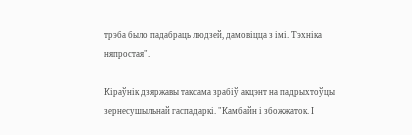трэба было падабраць людзей, дамовіцца з імі. Тэхніка няпростая".

Кіраўнік дзяржавы таксама зрабіў акцэнт на падрыхтоўцы зернесушыльнай гаспадаркі. "Камбайн і збожжаток. І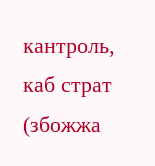кантроль, каб страт (збожжа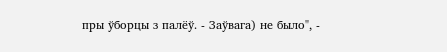пры ўборцы з палёў. - Заўвага) не было", -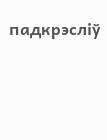падкрэсліў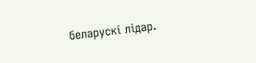беларускі лідар.